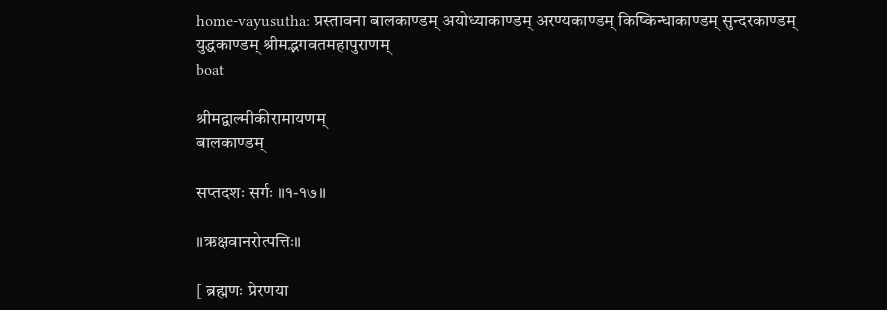home-vayusutha: प्रस्तावना बालकाण्डम् अयोध्याकाण्डम् अरण्यकाण्डम् किष्किन्धाकाण्डम् सुन्दरकाण्डम् युद्धकाण्डम् श्रीमद्भगवतमहापुराणम्
boat

श्रीमद्वाल्मीकीरामायणम्
बालकाण्डम्

सप्तदशः सर्गः ॥१-१७॥

॥ऋक्षवानरोत्पत्तिः॥

[ ब्रह्मणः प्रेरणया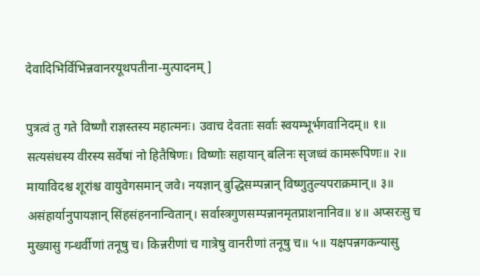देवादिभिर्विभिन्नवानरयूथपतीना-मुत्पादनम् ]

पुत्रत्वं तु गते विष्णौ राज्ञस्तस्य महात्मनः। उवाच देवताः सर्वाः स्वयम्भूर्भगवानिदम्॥ १॥ सत्यसंधस्य वीरस्य सर्वेषां नो हितैषिणः। विष्णोः सहायान् बलिनः सृजध्वं कामरूपिणः॥ २॥ मायाविदश्च शूरांश्च वायुवेगसमान् जवे। नयज्ञान् बुद्धिसम्पन्नान् विष्णुतुल्यपराक्रमान्॥ ३॥ असंहार्यानुपायज्ञान् सिंहसंहननान्वितान्। सर्वास्त्रगुणसम्पन्नानमृतप्राशनानिव॥ ४॥ अप्सरःसु च मुख्यासु गन्धर्वीणां तनूषु च। किन्नरीणां च गात्रेषु वानरीणां तनूषु च॥ ५॥ यक्षपन्नगकन्यासु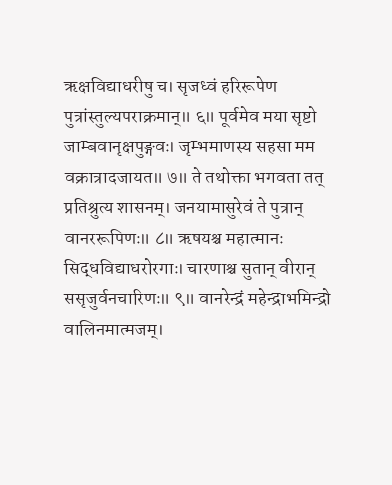ऋक्षविद्याधरीषु च। सृजध्वं हरिरूपेण पुत्रांस्तुल्यपराक्रमान्॥ ६॥ पूर्वमेव मया सृष्टो जाम्बवानृक्षपुङ्गवः। जृम्भमाणस्य सहसा मम वक्रात्रादजायत॥ ७॥ ते तथोक्ता भगवता तत् प्रतिश्रुत्य शासनम्। जनयामासुरेवं ते पुत्रान् वानररूपिणः॥ ८॥ ऋषयश्च महात्मानः सिद्धविद्याधरोरगाः। चारणाश्च सुतान् वीरान् ससृजुर्वनचारिणः॥ ९॥ वानरेन्द्रं महेन्द्राभमिन्द्रो वालिनमात्मजम्।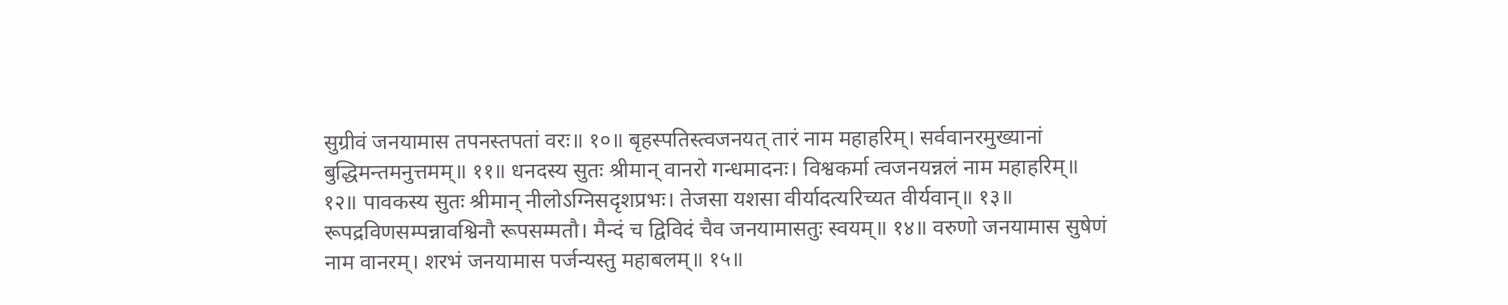सुग्रीवं जनयामास तपनस्तपतां वरः॥ १०॥ बृहस्पतिस्त्वजनयत् तारं नाम महाहरिम्। सर्ववानरमुख्यानां बुद्धिमन्तमनुत्तमम्॥ ११॥ धनदस्य सुतः श्रीमान् वानरो गन्धमादनः। विश्वकर्मा त्वजनयन्नलं नाम महाहरिम्॥ १२॥ पावकस्य सुतः श्रीमान् नीलोऽग्निसदृशप्रभः। तेजसा यशसा वीर्यादत्यरिच्यत वीर्यवान्॥ १३॥ रूपद्रविणसम्पन्नावश्विनौ रूपसम्मतौ। मैन्दं च द्विविदं चैव जनयामासतुः स्वयम्॥ १४॥ वरुणो जनयामास सुषेणं नाम वानरम्। शरभं जनयामास पर्जन्यस्तु महाबलम्॥ १५॥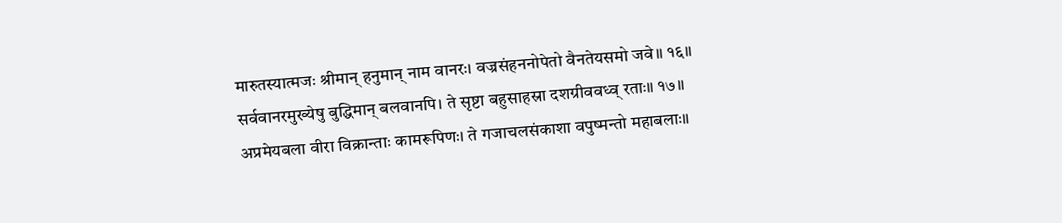मारुतस्यात्मजः श्रीमान् हनुमान् नाम वानरः। वज्रसंहननोपेतो वैनतेयसमो जवे॥ १६॥ सर्ववानरमुख्येषु बुद्धिमान् बलवानपि। ते सृष्टा बहुसाहस्रा दशग्रीववध्व् रताः॥ १७॥ अप्रमेयबला वीरा विक्रान्ताः कामरूपिणः। ते गजाचलसंकाशा वपुष्मन्तो महाबलाः॥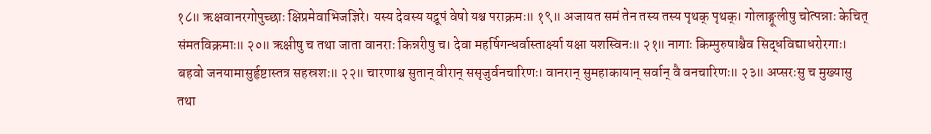१८॥ ऋक्षवानरगोपुच्छाः क्षिप्रमेवाभिजज्ञिरे। यस्य देवस्य यद्रूपं वेषो यश्च पराक्रमः॥ १९॥ अजायत समं तेन तस्य तस्य पृथक् पृथक्। गोलाङ्गूलीषु चोत्पन्नाः केचित् संमतविक्रमाः॥ २०॥ ऋक्षीषु च तथा जाता वानराः किन्नरीषु च। देवा महर्षिगन्धर्वास्तार्क्ष्या यक्षा यशस्विनः॥ २१॥ नागाः किम्पुरुषाश्चैव सिद्धविद्याधरोरगाः। बहवो जनयामासुर्हृष्टास्तत्र सहस्रशः॥ २२॥ चारणाश्च सुतान् वीरान् ससृजुर्वनचारिणः। वानरान् सुमहाकायान् सर्वान् वै वनचारिणः॥ २३॥ अप्सरःसु च मुख्यासु तथा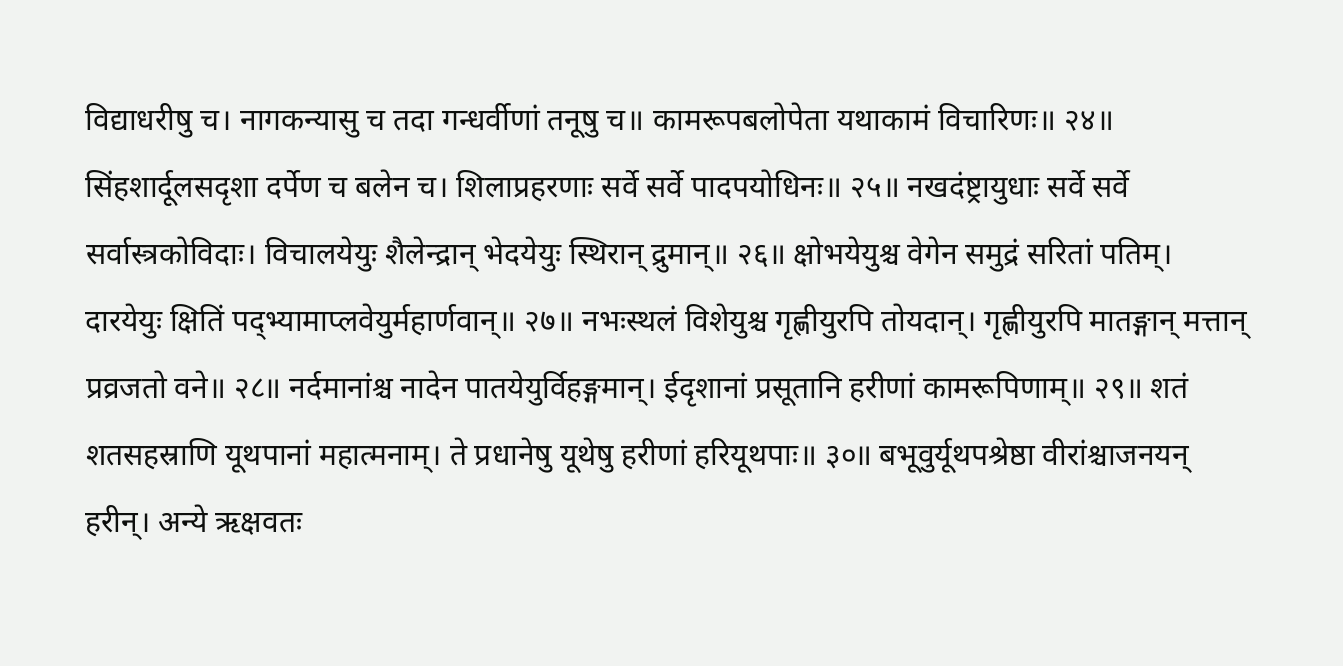विद्याधरीषु च। नागकन्यासु च तदा गन्धर्वीणां तनूषु च॥ कामरूपबलोपेता यथाकामं विचारिणः॥ २४॥ सिंहशार्दूलसदृशा दर्पेण च बलेन च। शिलाप्रहरणाः सर्वे सर्वे पादपयोधिनः॥ २५॥ नखदंष्ट्रायुधाः सर्वे सर्वे सर्वास्त्रकोविदाः। विचालयेयुः शैलेन्द्रान् भेदयेयुः स्थिरान् द्रुमान्॥ २६॥ क्षोभयेयुश्च वेगेन समुद्रं सरितां पतिम्। दारयेयुः क्षितिं पद्भ्यामाप्लवेयुर्महार्णवान्॥ २७॥ नभःस्थलं विशेयुश्च गृह्णीयुरपि तोयदान्। गृह्णीयुरपि मातङ्गान् मत्तान् प्रव्रजतो वने॥ २८॥ नर्दमानांश्च नादेन पातयेयुर्विहङ्गमान्। ईदृशानां प्रसूतानि हरीणां कामरूपिणाम्॥ २९॥ शतं शतसहस्राणि यूथपानां महात्मनाम्। ते प्रधानेषु यूथेषु हरीणां हरियूथपाः॥ ३०॥ बभूवुर्यूथपश्रेष्ठा वीरांश्चाजनयन् हरीन्। अन्ये ऋक्षवतः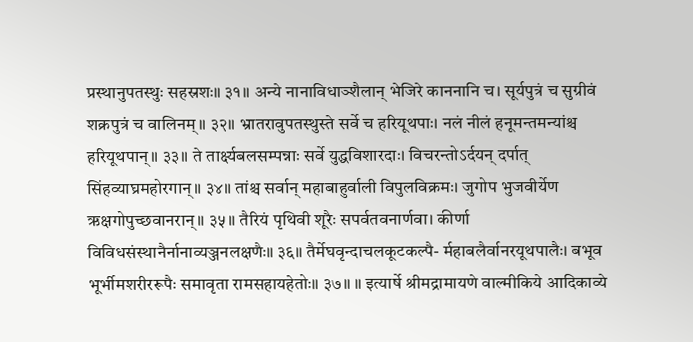प्रस्थानुपतस्थुः सहस्रशः॥ ३१॥ अन्ये नानाविधाञ्शैलान् भेजिरे काननानि च। सूर्यपुत्रं च सुग्रीवं शक्रपुत्रं च वालिनम्॥ ३२॥ भ्रातरावुपतस्थुस्ते सर्वे च हरियूथपाः। नलं नीलं हनूमन्तमन्यांश्च हरियूथपान्॥ ३३॥ ते तार्क्ष्यबलसम्पन्नाः सर्वे युद्धविशारदाः। विचरन्तोऽर्दयन् दर्पात् सिंहव्याघ्रमहोरगान्॥ ३४॥ तांश्च सर्वान् महाबाहुर्वाली विपुलविक्रमः। जुगोप भुजवीर्येण ऋक्षगोपुच्छवानरान्॥ ३५॥ तैरियं पृथिवी शूरैः सपर्वतवनार्णवा। कीर्णा विविधसंस्थानैर्नानाव्यञ्जनलक्षणैः॥ ३६॥ तैर्मेघवृन्दाचलकूटकल्पै- र्महाबलैर्वानरयूथपालैः। बभूव भूर्भीमशरीररूपैः समावृता रामसहायहेतोः॥ ३७॥ ॥ इत्यार्षे श्रीमद्रामायणे वाल्मीकिये आदिकाव्ये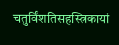चतुर्विंशतिसहस्त्रिकायां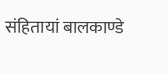संहितायां बालकाण्डे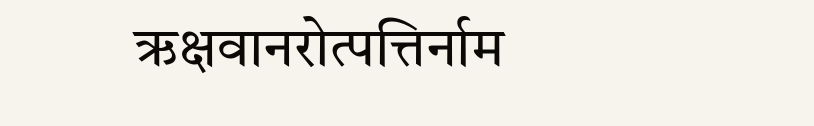ऋक्षवानरोत्पत्तिर्नाम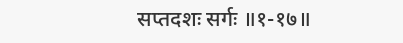सप्तदशः सर्गः ॥१-१७॥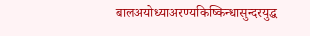बालअयोध्याअरण्यकिष्किन्धासुन्दरयुद्ध